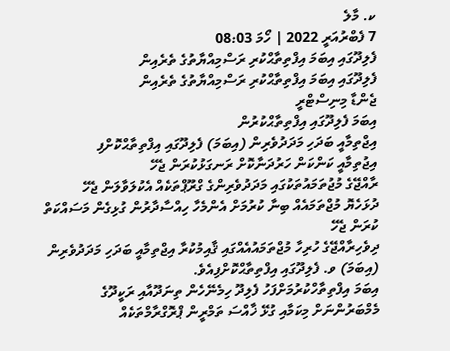ކ. މާލެ
7 ފެބްރުއަރީ 2022 | ހޯމަ 08:03
ފެލިދޫގައި އިބަމަ އިފްތިތާޙްކުރި ރަސްމިއްޔާތުގެ ތެރެއިން
ފެލިދޫގައި އިބަމަ އިފްތިތާޙްކުރި ރަސްމިއްޔާތުގެ ތެރެއިން
ޖެންޑާ މިނިސްޓްރީ
އިބަމަ ފެލިދޫގައި އިފްތިތާޙްކުރުން
އިޖްތިމާއީ ބަދަހި މަދަދުވެރިން (އިބަމަ) ފެލިދޫގައި އިފްތިތާޙްކޮށްފި
އިޖުތިމާއީ ކަންކަން ހަރުދަނާކޮށް ރަނގަޅުކުރަން ޖެހޭ
ރާއްޖޭގެ މުޖުތަމައުތަކުގައި މަދަދުވެރިންގެ ގްރޫޕްތަކެއް އެކުލަވާލަން ޖެހޭ
ދުޅަހެޔޮ މުޖްތަމައެއް ބިނާ ކުރުމަށް އެންމެހާ ހިއްސާދާރުން ގުޅިގެން މަސައްކަތް ކުރަން ޖެހޭ
ދިވެހިރާއްޖޭގެ ހުރިހާ މުޖްތަމައުއެއްގައި ޤާއިމުކުރާ އިޖްތިމާއީ ބަދަހި މަދަދުވެރިން (އިބަމަ) ވ. ފެލިދޫގައި އިފްތިތާޙްކޮށްފިއެވެ.
އިބަމަ އިފްތިތާހްކުރުމަށްފަހު ފެލިދޫ ހިމެނޭހެން ތިނަދޫއާއި ރަކީދޫގެ މެމްބަރުންނަށް މިކަމާއި ގުޅޭ ޚާއްސަ ތަމްރީން ޕްރޮގްރާމްތަކެއް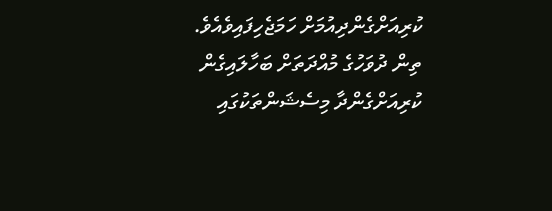ކުރިއަށްގެންދިއުމަށް ހަމަޖެހިފައިވެއެވެ. ތިން ދުވަހުގެ މުއްދަތަށް ބަހާލައިގެން ކުރިއަށްގެންދާ މިސެޝަންތަކުގައި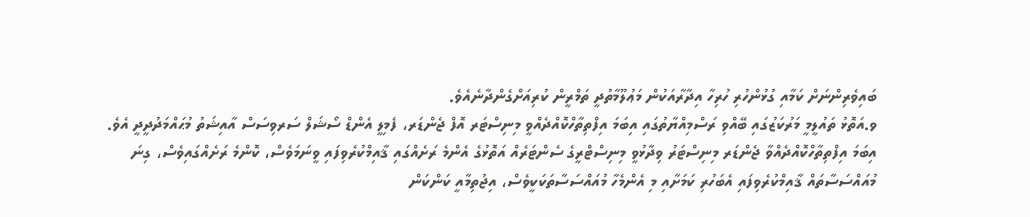ބައިވެރިންނަށް ކަމާއި ގުޅުންހުރި ހުރިހާ އިދާރާއަކުން މަޢުލޫމާތުދީ ތަމްރީން ކުރިއަށްގެންދާނެއެވެ.
ވ.އަތޮޅު ތައުލީމީ މަރުކަޒުގައި ބޭއްވި ރަސްމިއްޔާތުގައި އިބަމަ އިފްތިތާހްކޮއްދެއްވީ މިނިސްޓަރ އޮފް ޖެންޑަރ، ފެމިލީ އެންޑް ސޯޝަލް ސަރވިސަސް އާއިޝަތު މުޙައްމަދުދީދީ އެވެ.
އިބަމަ އިފްތިތާހްކޮއްދެއްވާ ޖެންޑަރ މިނިސްޓަރު ވިދާޅުވީ މިނިސްޓްރީގެ ސެންޓަރެއް އަތޮޅުގެ އެންމެ ރަށެއްގައި ޤާއިމްކުރެވިފައި ވީނަމަވެސް، ކޮންމެ ރަށެއްގައިވެސް، ގިނަ މުއައްސަސާތައް ޤާއިމްކުރެވިފައި އެބަހުރި ކަމަށާއި މި އެންމެހާ މުއައްސަސާތަކަކީވެސް، އިޖުތިމާއީ ކަންކަން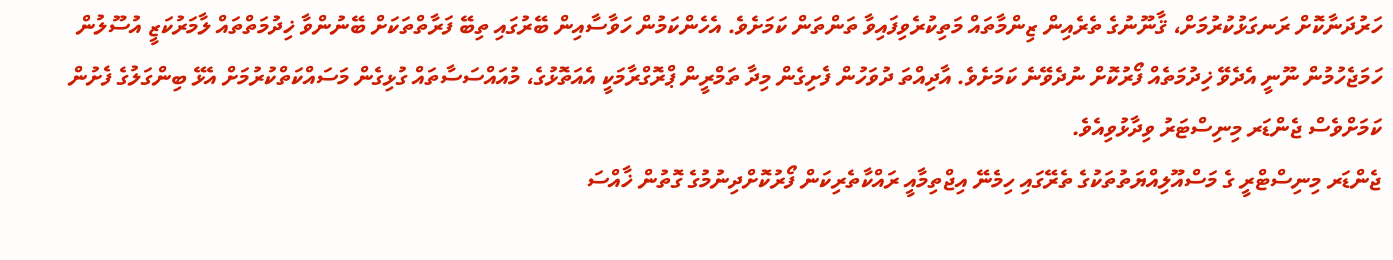ހަރުދަނާކޮށް ރަނގަޅުކުރުމަށް، ޤާނޫނުގެ ތެރެއިން ޒިންމާތައް މަތިކުރެވިފައިވާ ތަންތަން ކަމަށެވެ. އެހެންކަމުން ހަވާސާއިން ބޭރުގައި ތިބޭ ފަރާތްތަކަށް ބޭނުންވާ ޚިދުމަތްތައް ލާމަރުކަޒީ އުސޫލުން ހަމަޖެހުމުން ނޫނީ އެދެވޭ ޚިދުމަތެއް ފޯރުކޮށް ނުދެވޭނެ ކަމަށެވެ. އާދިއްތަ ދުވަހުން ފެށިގެން މިދާ ތަމްރީން ޕްރޮގްރާމަކީ އެއަތޮޅުގެ، މުއައްސަސާތައް ގުޅިގެން މަސައްކަތްކުރުމަށް އެޅޭ ބިންގަލުގެ ފެށުން ކަމަށްވެސް ޖެންޑަރ މިނިސްޓަރު ވިދާޅުވިއެވެ.
ޖެންޑަރ މިނިސްޓްރީ ގެ މަސްއޫލިއްޔަތުތަކުގެ ތެރޭގައި ހިމެނޭ އިޖްތިމާއީ ރައްކާތެރިކަން ފޯރުކޮށްދިނުމުގެ ގޮތުން ޚާއްސަ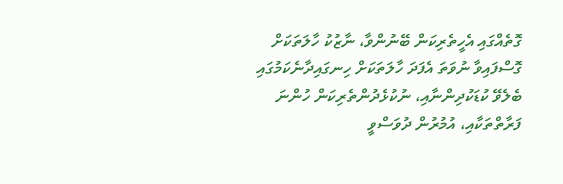ގޮތެއްގައި އެހީތެރިކަން ބޭނުންވާ، ނާޒުކު ހާލަތަކަށް ގޮސްފައިވާ ނުވަތަ އެފަދަ ހާލަތަކަށް ހިނގައިދާނެކަމުގައި ބެލެވޭ ކުޑަކުދިންނާއި، ނުކުޅެދުންތެރިކަން ހުންނަ ފަރާތްތަކާއި، އުމުރުން ދުވަސްވީ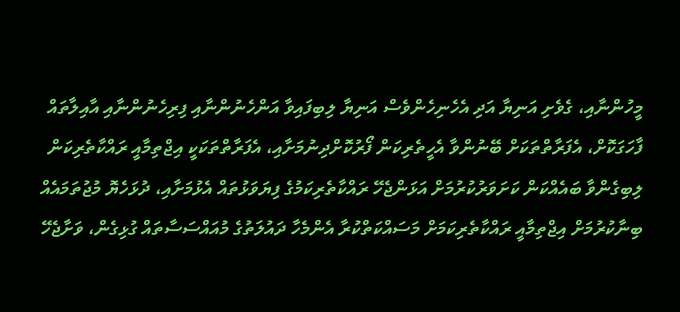މީހުންނާއި، ގެވެށި އަނިޔާ އަދި އެހެނިހެންވެސް އަނިޔާ ލިބިފައިވާ އަންހެނުންނާއި ފިރިހެނުންނާއި އާއިލާތައް ފާހަގަކޮށް، އެފަރާތްތަކަށް ބޭނުންވާ އެހީތެރިކަން ފޯރުކޮށްދިނުމަށާއި، އެފަރާތްތަކަކީ އިޖްތިމާއީ ރައްކާތެރިކަން ލިބިގެންވާ ބައެއްކަން ކަށަވަރުކުރުމަށް އަޅަންޖެހޭ ރައްކާތެރިކަމުގެ ފިޔަވަޅުތައް އެޅުމަށާއި، ދުޅަހެޔޮ މުޖުތަމައެއް ބިނާކުރުމަށް އިޖްތިމާއީ ރައްކާތެރިކަމަށް މަސައްކަތްކުރާ އެންމެހާ ދައުލަތުގެ މުއައްސަސާތައް ގުޅިގެން، ވަށާޖެހޭ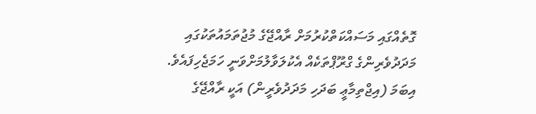ގޮތެއްގައި މަސައްކަތްކުރުމަށް ރާއްޖޭގެ މުޖުތަމައުތަކުގައި މަދަދުވެރިންގެ ގްރޫޕްތަކެއް އެކުލަވާލުމަށްވަނީ ހަމަޖެހިފައެވެ.
އިބަމަ (އިޖްތިމާޢީ ބަދަހި މަދަދުވެރީން) އަކީ ރާއްޖޭގެ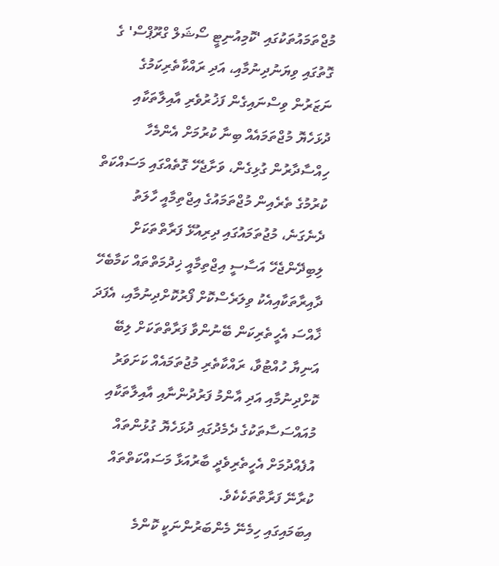މުޖްތަމައުތަކުގައި 'ކޮމިއުނިޓީ ސޯޝަލް ގްރޫޕްސް' ގެ ގޮތުގައި ވިޔަނުދިނުމާއި، އަދި ރައްކާތެރިކަމުގެ ނަޒަރުން ވިސްނައިގެން ފަޚުރުވެރި އާއިލާތަކާއި ދުޅަހެޔޮ މުޖްތަމައެއް ބިނާ ކުރުމަށް އެންމެހާ ހިއްސާދާރުން ގުޅިގެން، ވަށާޖެހޭ ގޮތެއްގައި މަސައްކަތް ކުރުމުގެ ތެރެއިން މުޖްތަމައުގެ އިޖްތިމާއީ ހާލަތު ދެނެގަނެ، މުޖުތަމައުގައި ދިރިއުޅޭ ފަރާތްތަކަށް ލިބިދޭންޖެހޭ އަސާސީ އިޖްތިމާއީ ޚިދުމަތްތައް ކަމާބެހޭ ދާއިރާތަކާއިއެކު ވިލަރެސްކޮށް ފޯރުކޮށްދިނުމާއި، އެފަދަ ޚާއްސަ އެހީތެރިކަން ބޭނުންވާ ފަރާތްތަކަށް ލިބޭ އަނިޔާ ހުއްޓުވާ، ރައްކާތެރި މުޖުތަމައެއް ކަށަވަރު ކޮށްދިނުމާއި އަދި އާންމު ފަރުދުންނާއި އާއިލާތަކާއި މުއައްސަސާތަކުގެ ދެމެދުގައި ދުޅަހެޔޮ ގުޅުންތައް އުފެއްދުމަށް އެހީތެރިވެދީ ބާރުއަޅާ މަސައްކަތްތައް ކުރާނޭ ފަރާތްތަކެކެވެ.
އިބަމައިގައި ހިމެނޭ މެންބަރުންނަކީ ކޮންމެ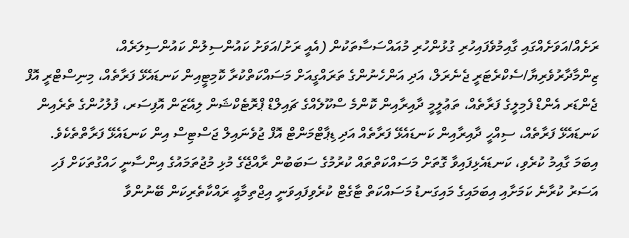ރަށެއް/އަވަށެއްގައި ގާއިމުވެފައިހުރި ގުޅުންހުރި މުއައްސަސާތަކުން (އެއީ ރަށު/އަވަށު ކައުންސިލުން ކައުންސިލަރެއް، ޒިންމާދާރުވެރިޔާ/ސެކްރެޓަރީ ޖެނެރަލް، އަދި އަންހެނުންގެ ތަރައްގީއަށް މަސައްކަތްކުރާ ކޮމިޓީއިން ކަނޑައެޅޭ ފަރާތެއް، މިނިސްޓްރީ އޮފް ޖެންޑަރ އެންޑް ފެމިލީގެ ފަރާތެއް، ތަޢުލީމީ ދާއިރާއިން ކޮންމެ ސްކޫލެއްގެ ޗައިލްޑް ޕްރޮޓެކްޝަން ލިއޭޒަން އޮފިސަރ، ފުލުހުންގެ ތެރެއިން ކަނޑައެޅޭ ފަރާތެއް، ސިއްހީ ދާއިރާއިން ކަނޑައެޅޭ ފަރާތެއް އަދި ޑިޕާޓްމަންޓް އޮފް ޖުވެނައިލް ޖަސްޓިސް އިން ކަނޑައެޅޭ ފަރާތްތެކެވެ.
އިބަމަ ގާއިމު ކުރެވި، ކަނޑައެޅިފައިވާ ގޮތަށް މަސައްކަތްތައް ކުރުމުގެ ސަބަބުން ރާއްޖޭގެ މުޅި މުޖުތަމައުގެ އިންސާނީ ހައްގުތަކަށް ފަހި އަސަރު ކުރާނެ ކަމަށާއި އިބަމައިގެ މައިގަނޑު މަސައްކަތް ޓާގެޓް ކުރެވިފައިވަނީ އިޖްތިމާއީ ރައްކާތެރިކަން ބޭނުންވާ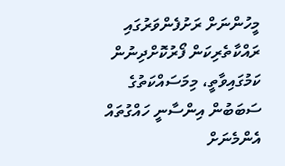މީހުންނަށް ރަށުފެންވަރުގައި ރައްކާތެރިކަން ފޯރުކޮށްދިނުން ކަމުގައިވާތީ، މިމަސައްކަތުގެ ސަބަބުން އިންސާނީ ހައްގުތައް އެންމެނަށް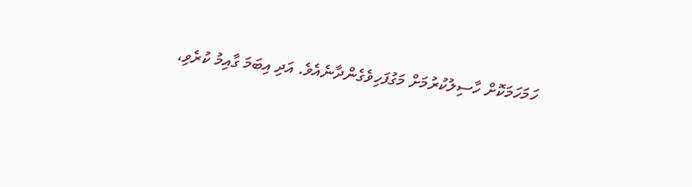ހަމަހަމަކޮށް ހާސިލުކުރުމަށް މަގުފަހިވެގެންދާނެއެވެ. އަދި އިބަމަ ގާއިމު ކުރެވި،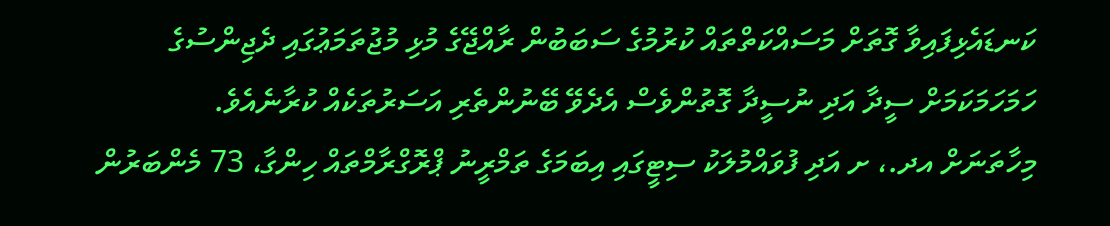ކަނޑައެޅިފައިވާ ގޮތަށް މަސައްކަތްތައް ކުރުމުގެ ސަބަބުން ރާއްޖޭގެ މުޅި މުޖުތަމަޢުގައި ދެޖިންސުގެ ހަމަހަމަކަމަށް ސީދާ އަދި ނުސީދާ ގޮތުންވެސް އެދެވޭ ބޭނުންތެރި އަސަރުތަކެއް ކުރާނެއެވެ.
މިހާތަނަށް އދ.، ށ އަދި ފުވައްމުލަކު ސިޓީގައި އިބަމަގެ ތަމްރީނު ޕްރޮގްރާމްތައް ހިންގާ، 73 މެންބަރުން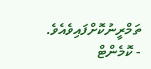ތަމްރީނުކޮށްފައިވެއެވެ.
- ކޮމެންޓް